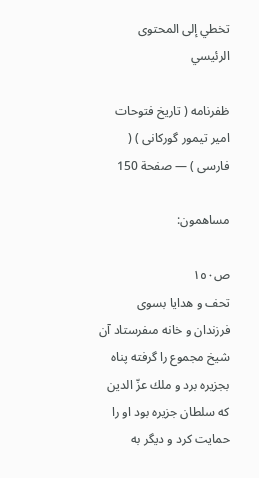تخطي إلى المحتوى الرئيسي

ظفرنامه ( تاريخ فتوحات امير تيمور گوركانى ) ( فارسى ) — صفحة 150

مساهمون:

ص١٥٠
تحف و هدايا بسوى فرزندان و خانه مىفرستاد آن شيخ مجموع را گرفته پناه بجزيره برد و ملك عزّ الدين كه سلطان جزيره بود او را حمايت كرد و ديگر به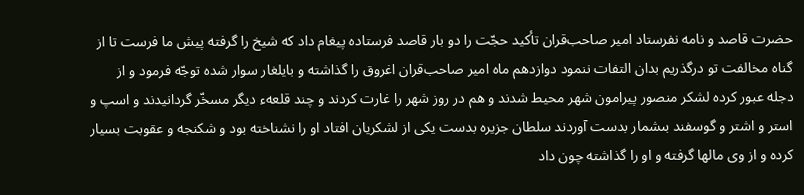حضرت قاصد و نامه نفرستاد امير صاحب‌قران تأكيد حجّت را دو بار قاصد فرستاده پيغام داد كه شيخ را گرفته پيش ما فرست تا از گناه مخالفت تو درگذريم بدان التفات ننمود دوازدهم ماه امير صاحب‌قران اغروق را گذاشته و بايلغار سوار شده توجّه فرمود و از دجله عبور كرده لشكر منصور پيرامون شهر محيط شدند و هم در روز شهر را غارت كردند و چند قلعهء ديگر مسخّر گردانيدند و اسپ و استر و اشتر و گوسفند بىشمار بدست آوردند سلطان جزيره بدست يكى از لشكريان افتاد او را نشناخته بود و شكنجه و عقوبت بسيار كرده و از وى مالها گرفته و او را گذاشته چون داد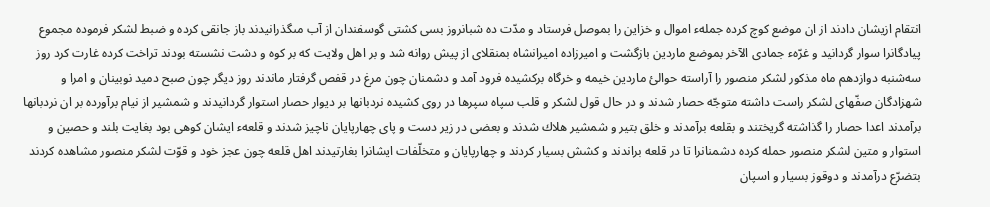انتقام ازيشان دادند از ان موضع كوچ كرده جملهء اموال و خزاين را بموصل فرستاد و مدّت ده شبانروز بسى كشتى گوسفندان از آب مىگذرانيدند باز جانقى كرده و ضبط لشكر فرموده مجموع پيادگانرا سوار گردانيد و غرّهء جمادى الآخر بموضع ماردين بازگشت و اميرزاده اميرانشاه بمنقلاى از پيش روانه شد و بر اهل ولايت كه بر كوه و دشت نشسته بودند تراخت كرده غارت كرد روز سه‌شنبه دوازدهم ماه مذكور لشكر منصور را آراسته حوالئ ماردين خيمه و خرگاه بركشيده فرود آمد و دشمنان چون مرغ در قفص گرفتار ماندند روز ديگر چون صبح دميد نوبينان و امرا و شهزادگان صفّهاى لشكر راست داشته متوجّه حصار شدند و در حال قول لشكر و قلب سپاه سپرها در روى كشيده نردبانها بر ديوار حصار استوار گردانيدند و شمشير از نيام برآورده بر ان نردبانها برآمدند اعدا حصار را گذاشته گريختند و بقلعه برآمدند و خلق بتير و شمشير هلاك شدند و بعضى در زير دست و پاى چهارپايان ناچيز شدند و قلعهء ايشان كوهى بود بغايت بلند و حصين و استوار و متين لشكر منصور حمله كرده دشمنانرا تا در قلعه براندند و كشش بسيار كردند و چهارپايان و متخلّفات ايشانرا بغارتيدند اهل قلعه چون عجز خود و قوّت لشكر منصور مشاهده كردند بتضرّع درآمدند و دوقوز بسيار و اسپان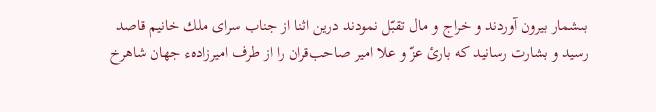بىشمار بيرون آوردند و خراج و مال تقبّل نمودند درين اثنا از جناب سراى ملك خانيم قاصد رسيد و بشارت رسانيد كه بارئ عزّ و علا امير صاحب‌قران را از طرف اميرزادهء جهان شاهرخ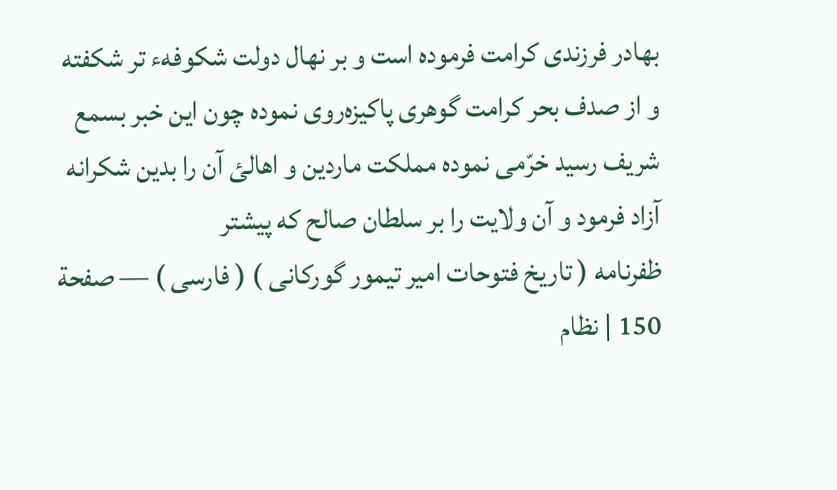بهادر فرزندى كرامت فرموده است و بر نهال دولت شكوفهء تر شكفته و از صدف بحر كرامت گوهرى پاكيزه‌روى نموده چون اين خبر بسمع شريف رسيد خرّمى نموده مملكت ماردين و اهالئ آن را بدين شكرانه آزاد فرمود و آن ولايت را بر سلطان صالح كه پيشتر
ظفرنامه ( تاريخ فتوحات امير تيمور گوركانى ) ( فارسى ) — صفحة 150 | نظام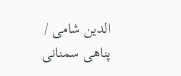الدين شامى / پناهى سمنانى